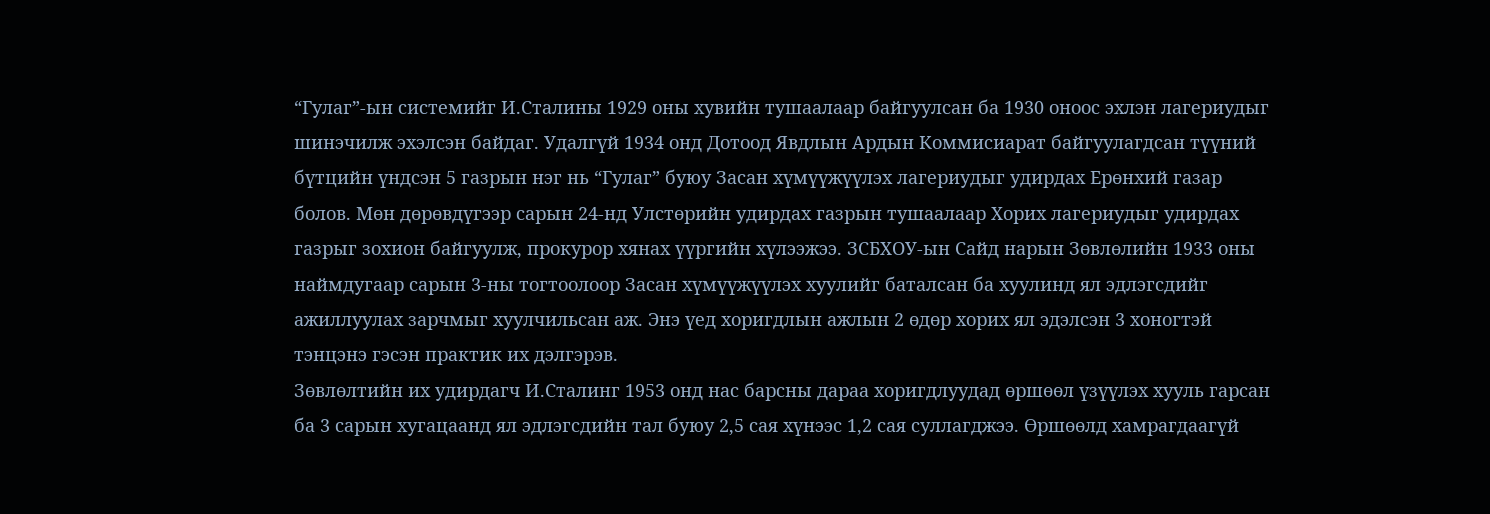“Гулаг”-ын системийг И.Сталины 1929 оны хувийн тушаалаар байгуулсан ба 1930 оноос эхлэн лагериудыг шинэчилж эхэлсэн байдаг. Удалгүй 1934 онд Дотоод Явдлын Ардын Коммисиарат байгуулагдсан түүний бүтцийн үндсэн 5 газрын нэг нь “Гулаг” буюу Засан хүмүүжүүлэх лагериудыг удирдах Ерөнхий газар болов. Мөн дөрөвдүгээр сарын 24-нд Улстөрийн удирдах газрын тушаалаар Хорих лагериудыг удирдах газрыг зохион байгуулж, прокурор хянах үүргийн хүлээжээ. ЗСБХОУ-ын Сайд нарын Зөвлөлийн 1933 оны наймдугаар сарын 3-ны тогтоолоор Засан хүмүүжүүлэх хуулийг баталсан ба хуулинд ял эдлэгсдийг ажиллуулах зарчмыг хуулчильсан аж. Энэ үед хоригдлын ажлын 2 өдөр хорих ял эдэлсэн 3 хоногтэй тэнцэнэ гэсэн практик их дэлгэрэв.
Зөвлөлтийн их удирдагч И.Сталинг 1953 онд нас барсны дараа хоригдлуудад өршөөл үзүүлэх хууль гарсан ба 3 сарын хугацаанд ял эдлэгсдийн тал буюу 2,5 сая хүнээс 1,2 сая суллагджээ. Өршөөлд хамрагдаагүй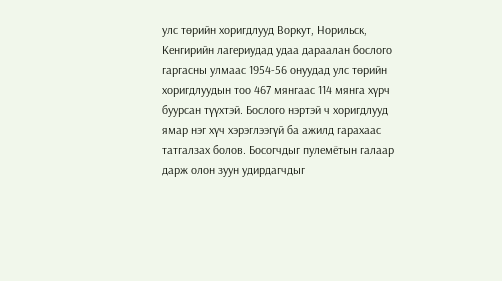улс төрийн хоригдлууд Воркут, Норильск, Кенгирийн лагериудад удаа дараалан бослого гаргасны улмаас 1954-56 онуудад улс төрийн хоригдлуудын тоо 467 мянгаас 114 мянга хүрч буурсан түүхтэй. Бослого нэртэй ч хоригдлууд ямар нэг хүч хэрэглээгүй ба ажилд гарахаас татгалзах болов. Босогчдыг пулемётын галаар дарж олон зуун удирдагчдыг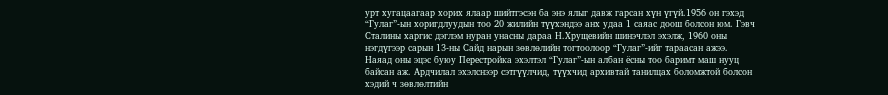урт хугацаагаар хорих ялаар шийтгэсэн ба энэ ялыг давж гарсан хүн үгүй.1956 он гэхэд “Гулаг”-ын хоригдлуудын тоо 20 жилийн түүхэндээ анх удаа 1 саяас доош болсон юм. Гэвч Сталины харгис дэглэм нуран унасны дараа Н.Хрущевийн шинэчлэл эхэлж, 1960 оны нэгдүгээр сарын 13-ны Сайд нарын зөвлөлийн тогтоолоор “Гулаг”-ийг тараасан ажээ.
Наяад оны эцэс буюу Перестройка эхэлтэл “Гулаг”-ын албан ёсны тоо баримт маш нууц байсан аж. Ардчилал эхэлснээр сэтгүүлчид, түүхчид архивтай танилцах боломжтой болсон хэдий ч зөвлөлтийн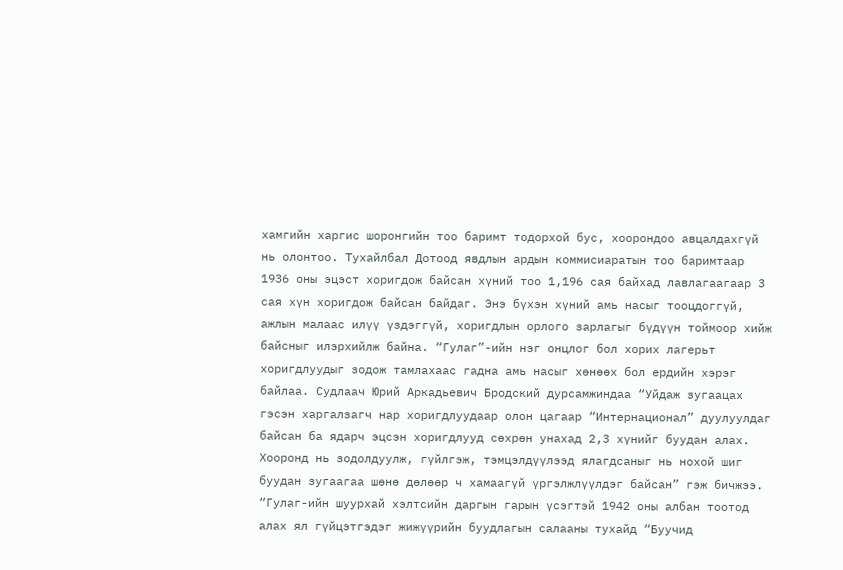хамгийн харгис шоронгийн тоо баримт тодорхой бус, хоорондоо авцалдахгүй нь олонтоо. Тухайлбал Дотоод явдлын ардын коммисиаратын тоо баримтаар 1936 оны эцэст хоригдож байсан хүний тоо 1,196 сая байхад лавлагаагаар 3 сая хүн хоригдож байсан байдаг. Энэ бүхэн хүний амь насыг тооцдоггүй, ажлын малаас илүү үздэггүй, хоригдлын орлого зарлагыг бүдүүн тоймоор хийж байсныг илэрхийлж байна. “Гулаг”-ийн нэг онцлог бол хорих лагерьт хоригдлуудыг зодож тамлахаас гадна амь насыг хөнөөх бол ердийн хэрэг байлаа. Судлаач Юрий Аркадьевич Бродский дурсамжиндаа “Уйдаж зугаацах гэсэн харгалзагч нар хоригдлуудаар олон цагаар “Интернационал” дуулуулдаг байсан ба ядарч эцсэн хоригдлууд сөхрөн унахад 2,3 хүнийг буудан алах. Хооронд нь зодолдуулж, гүйлгэж, тэмцэлдүүлээд ялагдсаныг нь нохой шиг буудан зугаагаа шөнө дөлөөр ч хамаагүй үргэлжлүүлдэг байсан” гэж бичжээ.
“Гулаг-ийн шуурхай хэлтсийн даргын гарын үсэгтэй 1942 оны албан тоотод алах ял гүйцэтгэдэг жижүүрийн буудлагын салааны тухайд “Буучид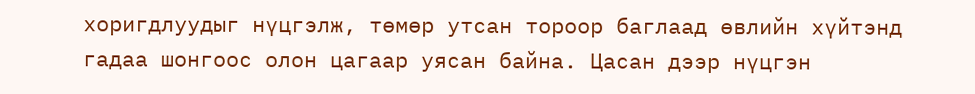хоригдлуудыг нүцгэлж, төмөр утсан тороор баглаад өвлийн хүйтэнд гадаа шонгоос олон цагаар уясан байна. Цасан дээр нүцгэн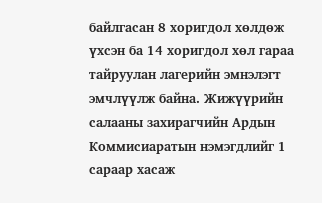байлгасан 8 хоригдол хөлдөж үхсэн ба 14 хоригдол хөл гараа тайруулан лагерийн эмнэлэгт эмчлүүлж байна. Жижүүрийн салааны захирагчийн Ардын Коммисиаратын нэмэгдлийг 1 сараар хасаж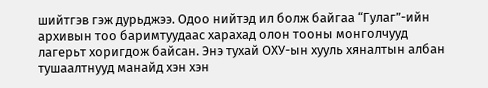шийтгэв гэж дурьджээ. Одоо нийтэд ил болж байгаа “Гулаг”-ийн архивын тоо баримтуудаас харахад олон тооны монголчууд лагерьт хоригдож байсан. Энэ тухай ОХУ-ын хууль хяналтын албан тушаалтнууд манайд хэн хэн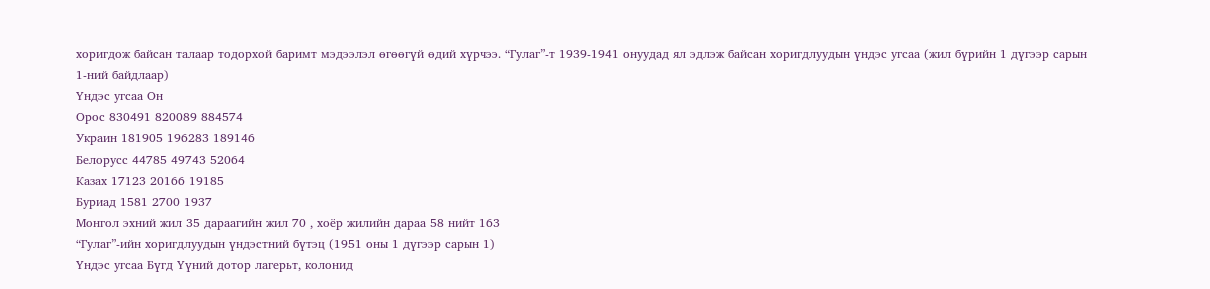хоригдож байсан талаар тодорхой баримт мэдээлэл өгөөгүй өдий хүрчээ. “Гулаг”-т 1939-1941 онуудад ял эдлэж байсан хоригдлуудын үндэс угсаа (жил бүрийн 1 дүгээр сарын 1-ний байдлаар)
Үндэс угсаа Он
Орос 830491 820089 884574
Украин 181905 196283 189146
Белорусс 44785 49743 52064
Казах 17123 20166 19185
Буриад 1581 2700 1937
Монгол эхний жил 35 дараагийн жил 70 , хоёр жилийн дараа 58 нийт 163
“Гулаг”-ийн хоригдлуудын үндэстний бүтэц (1951 оны 1 дүгээр сарын 1)
Үндэс угсаа Бүгд Үүний дотор лагерьт, колонид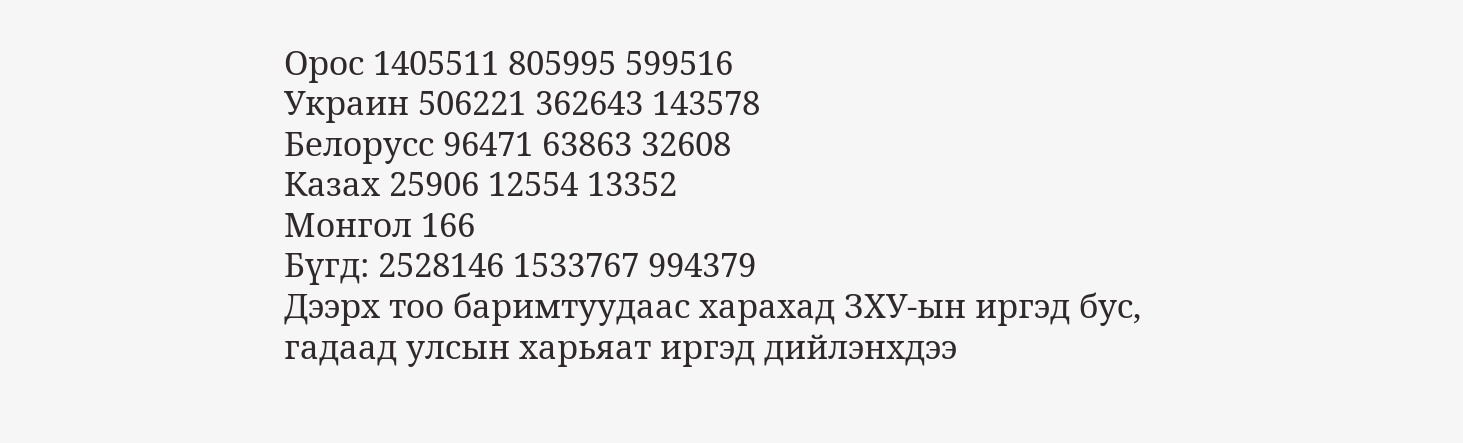Орос 1405511 805995 599516
Украин 506221 362643 143578
Белорусс 96471 63863 32608
Казах 25906 12554 13352
Монгол 166
Бүгд: 2528146 1533767 994379
Дээрх тоо баримтуудаас харахад ЗХУ-ын иргэд бус, гадаад улсын харьяат иргэд дийлэнхдээ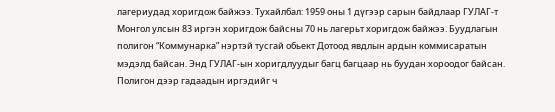лагериудад хоригдож байжээ. Тухайлбал: 1959 оны 1 дүгээр сарын байдлаар ГУЛАГ-т Монгол улсын 83 иргэн хоригдож байсны 70 нь лагерьт хоригдож байжээ. Буудлагын полигон “Коммунарка” нэртэй тусгай обьект Дотоод явдлын ардын коммисаратын мэдэлд байсан. Энд ГУЛАГ-ын хоригдлуудыг багц багцаар нь буудан хороодог байсан. Полигон дээр гадаадын иргэдийг ч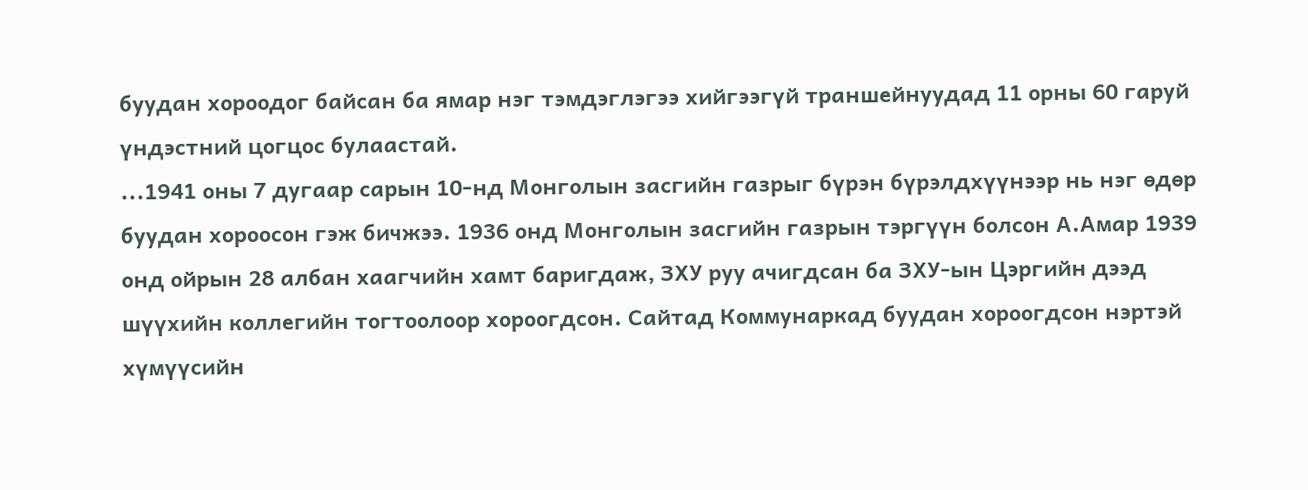буудан хороодог байсан ба ямар нэг тэмдэглэгээ хийгээгүй траншейнуудад 11 орны 60 гаруй үндэстний цогцос булаастай.
...1941 оны 7 дугаар сарын 10-нд Монголын засгийн газрыг бүрэн бүрэлдхүүнээр нь нэг өдөр буудан хороосон гэж бичжээ. 1936 онд Монголын засгийн газрын тэргүүн болсон А.Амар 1939 онд ойрын 28 албан хаагчийн хамт баригдаж, ЗХУ руу ачигдсан ба ЗХУ-ын Цэргийн дээд шүүхийн коллегийн тогтоолоор хороогдсон. Сайтад Коммунаркад буудан хороогдсон нэртэй хүмүүсийн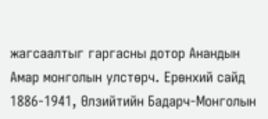жагсаалтыг гаргасны дотор Анандын Амар монголын улстөрч. Ерөнхий сайд 1886-1941, Өлзийтийн Бадарч-Монголын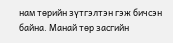нам төрийн зүтгэлтэн гэж бичсэн байна. Манай төр засгийн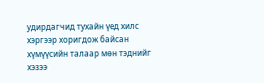удирдагчид тухайн үед хилс хэргээр хоригдож байсан хүмүүсийн талаар мөн тэднийг хэзээ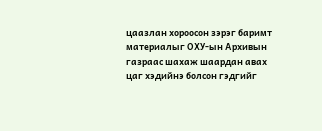цаазлан хороосон зэрэг баримт материалыг ОХУ-ын Архивын газраас шахаж шаардан авах цаг хэдийнэ болсон гэдгийг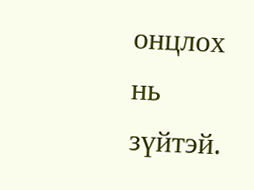онцлох нь зүйтэй.